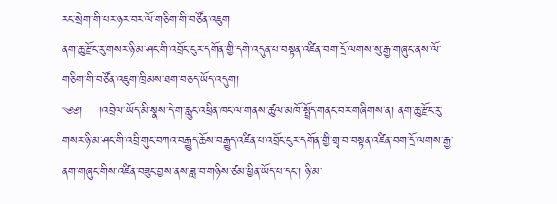རང་སྲེག་གི་པར་ཉར་བར་ལོ་གཅིག་གི་བཙོན་འཇུག
ནག་ཆུ་རྫོང་རུ་གསར་ཉི་མ་ཤང་གི་འབྲོང་ངུར་དགོན་གྱི་དགེ་འདུན་པ་བསྟན་འཛིན་བག་དྲོ་ལགས་སུ་རྒྱ་གཞུང་ནས་ལོ་གཅིག་གི་བཙོན་འཇུག་ཁྲིམས་ཐག་བཅད་ཡོད་འདུག།
༄༅།    །འབྲེལ་ཡོད་མི་སྣས་དེ་ག་རླུང་འཕྲིན་ཁང་ལ་གནས་ཚུལ་མཁོ་སྤྲོད་གནང་བར་གཞིགས་ན། ནག་ཆུ་རྫོང་རུ་གསར་ཉི་མ་ཤང་གི་འབྲི་གུང་བཀའ་བརྒྱུད་ཆོས་བརྒྱུད་འཛིན་པ་འབྲོང་ངུར་དགོན་གྱི་གྲྭ་བ་བསྟན་འཛིན་བག་དྲོ་ལགས་རྒྱ་ནག་གཞུང་གིས་འཛིན་བཟུང་བྱས་ནས་ཟླ་བ་གཉིས་ཙམ་ཕྱིན་ཡོད་པ་དང་། ཉི་མ་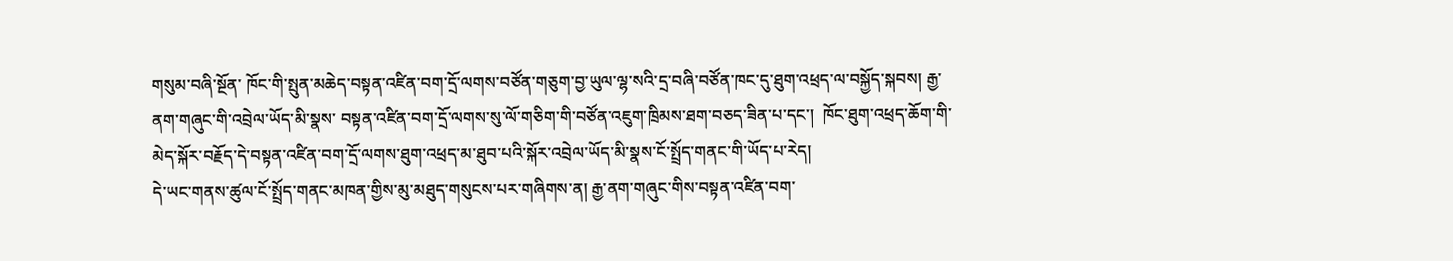གསུམ་བཞི་སྔོན་ ཁོང་གི་སྤུན་མཆེད་བསྟན་འཛིན་བག་དྲོ་ལགས་བཙོན་གཅུག་བྱ་ཡུལ་ལྷ་སའི་དྲ་བཞི་བཙོན་ཁང་དུ་ཐུག་འཕྲད་ལ་བསྐྱོད་སྐབས། རྒྱ་ནག་གཞུང་གི་འབྲེལ་ཡོད་མི་སྣས་ བསྟན་འཛིན་བག་དྲོ་ལགས་སུ་ལོ་གཅིག་གི་བཙོན་འཇུག་ཁྲིམས་ཐག་བཅད་ཟིན་པ་དང་།  ཁོང་ཐུག་འཕྲད་ཆོག་གི་མེད་སྐོར་བརྗོད་དེ་བསྟན་འཛིན་བག་དྲོ་ལགས་ཐུག་འཕྲད་མ་ཐུབ་པའི་སྐོར་འབྲེལ་ཡོད་མི་སྣས་ངོ་སྤྲོད་གནང་གི་ཡོད་པ་རེད།
དེ་ཡང་གནས་ཚུལ་ངོ་སྤྲོད་གནང་མཁན་གྱིས་མུ་མཐུད་གསུངས་པར་གཞིགས་ན། རྒྱ་ནག་གཞུང་གིས་བསྟན་འཛིན་བག་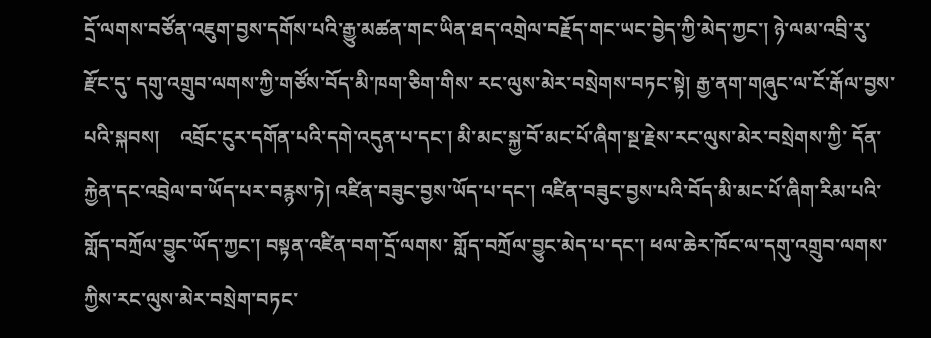དྲོ་ལགས་བཙོན་འཇུག་བྱས་དགོས་པའི་རྒྱུ་མཚན་གང་ཡིན་ཐད་འགྲེལ་བརྗོད་གང་ཡང་བྱེད་ཀྱི་མེད་ཀྱང་། ཉེ་ལམ་འབྲི་རུ་རྫོང་དུ་ དགུ་འགྲུབ་ལགས་ཀྱི་གཙོས་བོད་མི་ཁག་ཅིག་གིས་ རང་ལུས་མེར་བསྲེགས་བཏང་སྟེ། རྒྱ་ནག་གཞུང་ལ་ངོ་རྒོལ་བྱས་པའི་སྐབས།    འབྲོང་ངུར་དགོན་པའི་དགེ་འདུན་པ་དང་། མི་མང་སྐྱ་བོ་མང་པོ་ཞིག་སྔ་རྗེས་རང་ལུས་མེར་བསྲེགས་ཀྱི་ དོན་རྐྱེན་དང་འབྲེལ་བ་ཡོད་པར་བརྙས་ཏེ། འཛིན་བཟུང་བྱས་ཡོད་པ་དང་། འཛིན་བཟུང་བྱས་པའི་བོད་མི་མང་པོ་ཞིག་རིམ་པའི་གློད་བཀྲོལ་བྱུང་ཡོད་ཀྱང་། བསྟན་འཛིན་བག་དྲོ་ལགས་ གློད་བཀྲོལ་བྱུང་མེད་པ་དང་། ཕལ་ཆེར་ཁོང་ལ་དགུ་འགྲུབ་ལགས་ཀྱིས་རང་ལུས་མེར་བསྲེག་བཏང་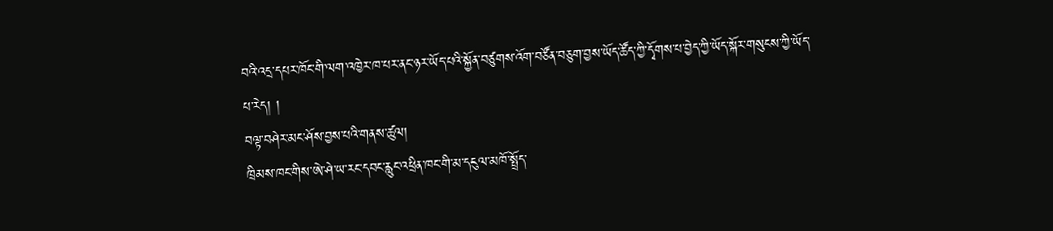བའི་འདྲ་དཔར་ཁོང་གི་ལག་འཁྱེར་ཁ་པར་ནང་ཉར་ཡོད་པའི་སྐྱོན་བཙུགས་འོག་བཙོན་བཅུག་བྱས་ཡོད་ཚོད་ཀྱི་དྭོགས་པ་བྱེད་ཀྱི་ཡོད་སྐོར་གསུངས་ཀྱི་ཡོད་པ་རེད། །
བལྟ་བཤེར་མང་ཤོས་བྱས་པའི་གནས་ཚུལ།
ཁྲིམས་ཁང་གིས་ཨེ་ཤེ་ཡ་རང་དབང་རླུང་འཕྲིན་ཁང་གི་མ་དངུལ་མཁོ་སྤྲོད་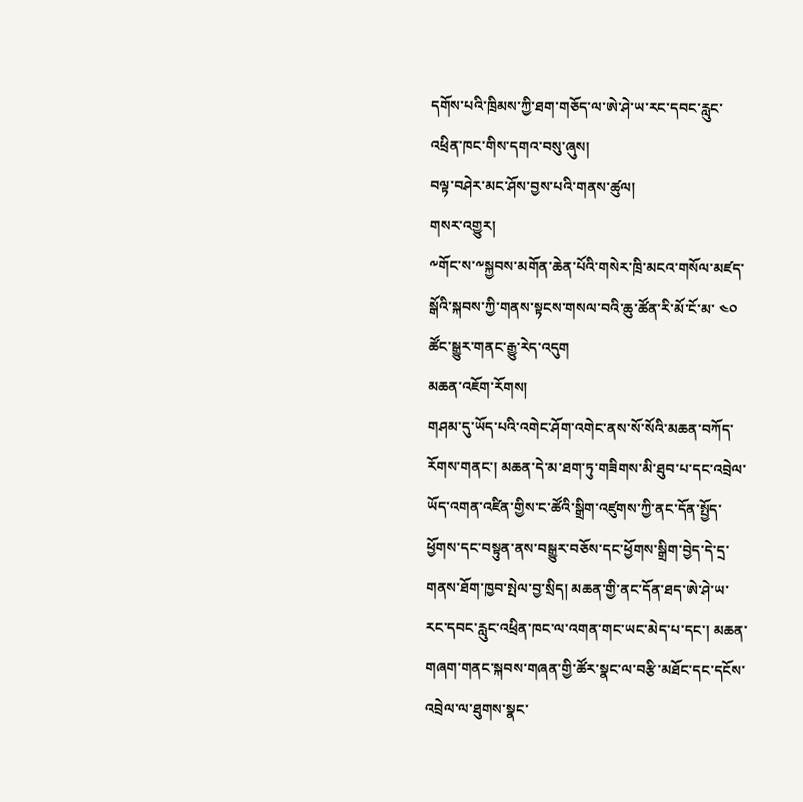དགོས་པའི་ཁྲིམས་ཀྱི་ཐག་གཅོད་ལ་ཨེ་ཤེ་ཡ་རང་དབང་རླུང་འཕྲིན་ཁང་གིས་དགའ་བསུ་ཞུས།
བལྟ་བཤེར་མང་ཤོས་བྱས་པའི་གནས་ཚུལ།
གསར་འགྱུར།
༸གོང་ས་༸སྐྱབས་མགོན་ཆེན་པོའི་གསེར་ཁྲི་མངའ་གསོལ་མཛད་སྒོའི་སྐབས་ཀྱི་གནས་སྟངས་གསལ་བའི་ཆུ་ཚོན་རི་མོ་ངོ་མ་ ༤༠ ཚོང་སྒྱུར་གནང་རྒྱུ་རེད་འདུག
མཆན་འཇོག་རོགས།
གཤམ་དུ་ཡོད་པའི་འགེང་ཤོག་འགེང་ནས་སོ་སོའི་མཆན་བཀོད་རོགས་གནང་། མཆན་དེ་མ་ཐག་ཏུ་གཟིགས་མི་ཐུབ་པ་དང་འབྲེལ་ཡོད་འགན་འཛིན་གྱིས་ང་ཚོའི་སྒྲིག་འཛུགས་ཀྱི་ནང་དོན་སྤྱོད་ཕྱོགས་དང་བསྟུན་ནས་བསྒྱུར་བཅོས་དང་ཕྱོགས་སྒྲིག་བྱེད་དེ་དྲ་གནས་ཐོག་ཁྱབ་སྤེལ་བྱ་སྲིད། མཆན་གྱི་ནང་དོན་ཐད་ཨེ་ཤེ་ཡ་རང་དབང་རླུང་འཕྲིན་ཁང་ལ་འགན་གང་ཡང་མེད་པ་དང་། མཆན་གཞག་གནང་སྐབས་གཞན་གྱི་ཚོར་སྣང་ལ་བརྩི་མཐོང་དང་དངོས་འབྲེལ་ལ་ཐུགས་སྣང་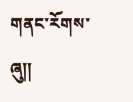གནང་རོགས་ཞུ༎